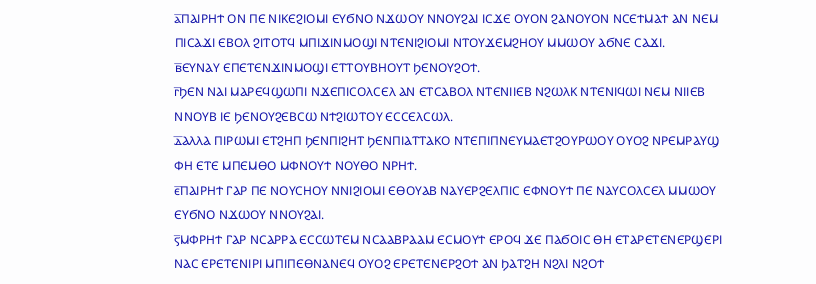ⲁ̅ⲠⲀⲒⲢⲎϮ ⲞⲚ ⲠⲈ ⲚⲒⲔⲈϨⲒⲞⲘⲒ ⲈⲨϬⲚⲞ ⲚϪⲰⲞⲨ ⲚⲚⲞⲨϨⲀⲒ ⲒⲤϪⲈ ⲞⲨⲞⲚ ϨⲀⲚⲞⲨⲞⲚ ⲚⲤⲈϮⲘⲀϮ ⲀⲚ ⲚⲈⲘ ⲠⲒⲤⲀϪⲒ ⲈⲂⲞⲖ ϨⲒⲦⲞⲦϤ ⲘⲠⲒϪⲒⲚⲘⲞϢⲒ ⲚⲦⲈⲚⲒϨⲒⲞⲘⲒ ⲚⲦⲞⲨϪⲈⲘϨⲎⲞⲨ ⲘⲘⲰⲞⲨ ⲀϬⲚⲈ ⲤⲀϪⲒ.
ⲃ̅ⲈⲨⲚⲀⲨ ⲈⲠⲈⲦⲈⲚϪⲒⲚⲘⲞϢⲒ ⲈⲦⲦⲞⲨⲂⲎⲞⲨⲦ ϦⲈⲚⲞⲨϨⲞϮ.
ⲅ̅ϦⲈⲚ ⲚⲀⲒ ⲘⲀⲢⲈϤϢⲰⲠⲒ ⲚϪⲈⲠⲒⲤⲞⲖⲤⲈⲖ ⲀⲚ ⲈⲦⲤⲀⲂⲞⲖ ⲚⲦⲈⲚⲒⲒⲈⲂ ⲚϨⲰⲖⲔ ⲚⲦⲈⲚⲒϤⲰⲒ ⲚⲈⲘ ⲚⲒⲒⲈⲂ ⲚⲚⲞⲨⲂ ⲒⲈ ϦⲈⲚⲞⲨϨⲈⲂⲤⲰ ⲚϮϨⲒⲰⲦⲞⲨ ⲈⲤⲤⲈⲖⲤⲰⲖ.
ⲇ̅ⲀⲖⲖⲀ ⲠⲒⲢⲰⲘⲒ ⲈⲦϨⲎⲠ ϦⲈⲚⲠⲒϨⲎⲦ ϦⲈⲚⲠⲒⲀⲦⲦⲀⲔⲞ ⲚⲦⲈⲠⲒⲠⲚⲈⲨⲘⲀⲈⲦϨⲞⲨⲢⲰⲞⲨ ⲞⲨⲞϨ ⲚⲢⲈⲘⲢⲀⲨϢ ⲪⲎ ⲈⲦⲈ ⲘⲠⲈⲘⲐⲞ ⲘⲪⲚⲞⲨϮ ⲚⲞⲨⲐⲞ ⲚⲢⲎϮ.
ⲉ̅ⲠⲀⲒⲢⲎϮ ⲄⲀⲢ ⲠⲈ ⲚⲞⲨⲤⲎⲞⲨ ⲚⲚⲒϨⲒⲞⲘⲒ ⲈⲐⲞⲨⲀⲂ ⲚⲀⲨⲈⲢϨⲈⲖⲠⲒⲤ ⲈⲪⲚⲞⲨϮ ⲠⲈ ⲚⲀⲨⲤⲞⲖⲤⲈⲖ ⲘⲘⲰⲞⲨ ⲈⲨϬⲚⲞ ⲚϪⲰⲞⲨ ⲚⲚⲞⲨϨⲀⲒ.
ⲋ̅ⲘⲪⲢⲎϮ ⲄⲀⲢ ⲚⲤⲀⲢⲢⲀ ⲈⲤⲤⲰⲦⲈⲘ ⲚⲤⲀⲀⲂⲢⲀⲀⲘ ⲈⲤⲘⲞⲨϮ ⲈⲢⲞϤ ϪⲈ ⲠⲀϬⲞⲒⲤ ⲐⲎ ⲈⲦⲀⲢⲈⲦⲈⲚⲈⲢϢⲈⲢⲒ ⲚⲀⲤ ⲈⲢⲈⲦⲈⲚⲒⲢⲒ ⲘⲠⲒⲠⲈⲐⲚⲀⲚⲈϤ ⲞⲨⲞϨ ⲈⲢⲈⲦⲈⲚⲈⲢϨⲞϮ ⲀⲚ ϦⲀⲦϨⲎ ⲚϨⲖⲒ ⲚϨⲞϮ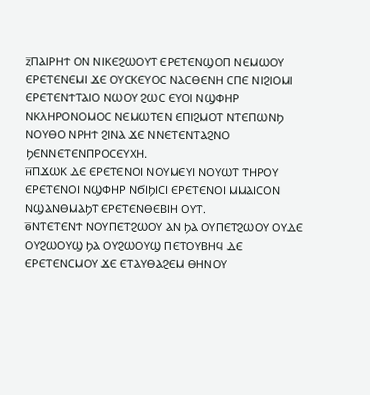ⲍ̅ⲠⲀⲒⲢⲎϮ ⲞⲚ ⲚⲒⲔⲈϨⲰⲞⲨⲦ ⲈⲢⲈⲦⲈⲚϢⲞⲠ ⲚⲈⲘⲰⲞⲨ ⲈⲢⲈⲦⲈⲚⲈⲘⲒ ϪⲈ ⲞⲨⲤⲔⲈⲨⲞⲤ ⲚⲀⲤⲐⲈⲚⲎ ⲤⲠⲈ ⲚⲒϨⲒⲞⲘⲒ ⲈⲢⲈⲦⲈⲚϮⲦⲀⲒⲞ ⲚⲰⲞⲨ ϨⲰⲤ ⲈⲨⲞⲒ ⲚϢⲪⲎⲢ ⲚⲔⲖⲎⲢⲞⲚⲞⲘⲞⲤ ⲚⲈⲘⲰⲦⲈⲚ ⲈⲠⲒϨⲘⲞⲦ ⲚⲦⲈⲠⲰⲚϦ ⲚⲞⲨⲐⲞ ⲚⲢⲎϮ ϨⲒⲚⲀ ϪⲈ ⲚⲚⲈⲦⲈⲚⲦⲀϨⲚⲞ ϦⲈⲚⲚⲈⲦⲈⲚⲠⲢⲞⲤⲈⲨⲬⲎ.
ⲏ̅ⲠϪⲰⲔ ⲆⲈ ⲈⲢⲈⲦⲈⲚⲞⲒ ⲚⲞⲨⲘⲈⲨⲒ ⲚⲞⲨⲰⲦ ⲦⲎⲢⲞⲨ ⲈⲢⲈⲦⲈⲚⲞⲒ ⲚϢⲪⲎⲢ ⲚϬⲒϦⲒⲤⲒ ⲈⲢⲈⲦⲈⲚⲞⲒ ⲘⲘⲀⲒⲤⲞⲚ ⲚϢⲀⲚⲐⲘⲀϦⲦ ⲈⲢⲈⲦⲈⲚⲐⲈⲂⲒⲎ ⲞⲨⲦ.
ⲑ̅ⲚⲦⲈⲦⲈⲚϮ ⲚⲞⲨⲠⲈⲦϨⲰⲞⲨ ⲀⲚ ϦⲀ ⲞⲨⲠⲈⲦϨⲰⲞⲨ ⲞⲨⲆⲈ ⲞⲨϨⲰⲞⲨϢ ϦⲀ ⲞⲨϨⲰⲞⲨϢ ⲠⲈⲦⲞⲨⲂⲎϤ ⲆⲈ ⲈⲢⲈⲦⲈⲚⲤⲘⲞⲨ ϪⲈ ⲈⲦⲀⲨⲐⲀϨⲈⲘ ⲐⲎⲚⲞⲨ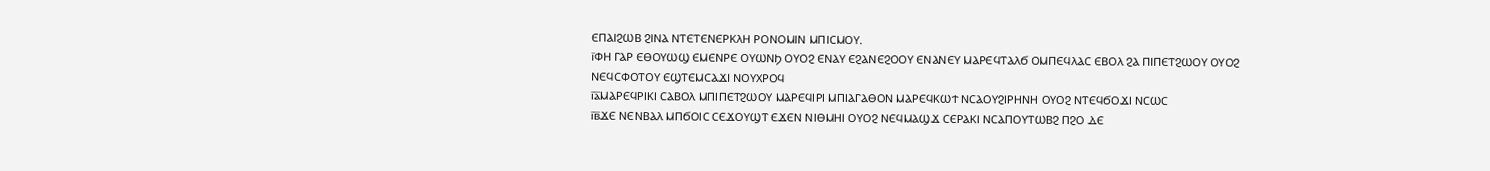ⲈⲠⲀⲒϨⲰⲂ ϨⲒⲚⲀ ⲚⲦⲈⲦⲈⲚⲈⲢⲔⲖⲎ ⲢⲞⲚⲞⲘⲒⲚ ⲘⲠⲒⲤⲘⲞⲨ.
ⲓ̅ⲪⲎ ⲄⲀⲢ ⲈⲐⲞⲨⲰϢ ⲈⲘⲈⲚⲢⲈ ⲞⲨⲰⲚϦ ⲞⲨⲞϨ ⲈⲚⲀⲨ ⲈϨⲀⲚⲈϨⲞⲞⲨ ⲈⲚⲀⲚⲈⲨ ⲘⲀⲢⲈϤⲦⲀⲖϬ ⲞⲘⲠⲈϤⲖⲀⲤ ⲈⲂⲞⲖ ϨⲀ ⲠⲒⲠⲈⲦϨⲰⲞⲨ ⲞⲨⲞϨ ⲚⲈϤⲤⲪⲞⲦⲞⲨ ⲈϢⲦⲈⲘⲤⲀϪⲒ ⲚⲞⲨⲬⲢⲞϤ
ⲓ̅ⲁ̅ⲘⲀⲢⲈϤⲢⲒⲔⲒ ⲤⲀⲂⲞⲖ ⲘⲠⲒⲠⲈⲦϨⲰⲞⲨ ⲘⲀⲢⲈϤⲒⲢⲒ ⲘⲠⲒⲀⲄⲀⲐⲞⲚ ⲘⲀⲢⲈϤⲔⲰϮ ⲚⲤⲀⲞⲨϨⲒⲢⲎⲚⲎ ⲞⲨⲞϨ ⲚⲦⲈϤϬⲞϪⲒ ⲚⲤⲰⲤ
ⲓ̅ⲃ̅ϪⲈ ⲚⲈⲚⲂⲀⲖ ⲘⲠϬⲞⲒⲤ ⲤⲈϪⲞⲨϢⲦ ⲈϪⲈⲚ ⲚⲒⲐⲘⲎⲒ ⲞⲨⲞϨ ⲚⲈϤⲘⲀϢϪ ⲤⲈⲢⲀⲔⲒ ⲚⲤⲀⲠⲞⲨⲦⲰⲂϨ ⲠϨⲞ ⲆⲈ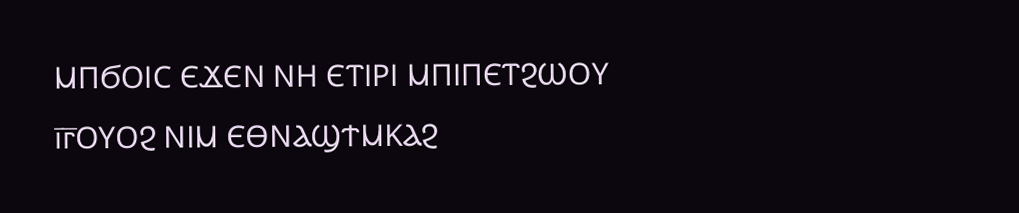ⲘⲠϬⲞⲒⲤ ⲈϪⲈⲚ ⲚⲎ ⲈⲦⲒⲢⲒ ⲘⲠⲒⲠⲈⲦϨⲰⲞⲨ
ⲓ̅ⲅ̅ⲞⲨⲞϨ ⲚⲒⲘ ⲈⲐⲚⲀϢϮⲘⲔⲀϨ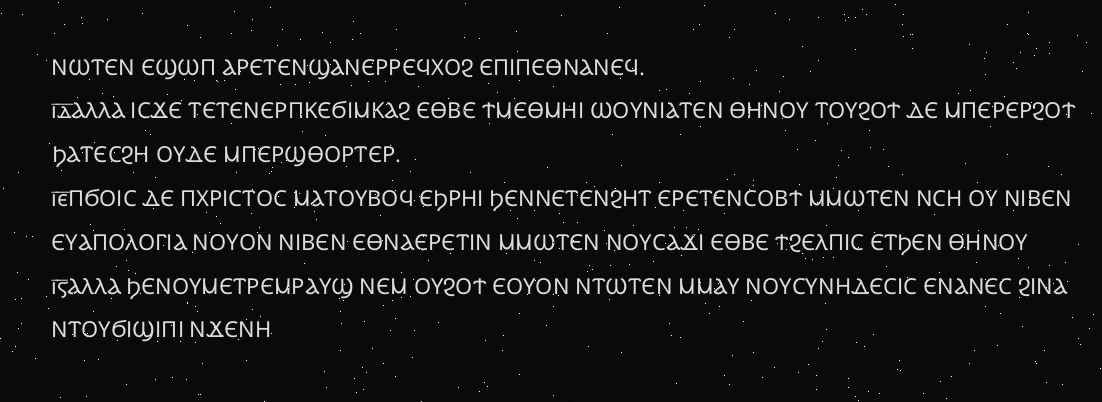ⲚⲰⲦⲈⲚ ⲈϢⲰⲠ ⲀⲢⲈⲦⲈⲚϢⲀⲚⲈⲢⲢⲈϤⲬⲞϨ ⲈⲠⲒⲠⲈⲐⲚⲀⲚⲈϤ.
ⲓ̅ⲇ̅ⲀⲖⲖⲀ ⲒⲤϪⲈ ⲦⲈⲦⲈⲚⲈⲢⲠⲔⲈϬⲒⲘⲔⲀϨ ⲈⲐⲂⲈ ϮⲘⲈⲐⲘⲎⲒ ⲰⲞⲨⲚⲒⲀⲦⲈⲚ ⲐⲎⲚⲞⲨ ⲦⲞⲨϨⲞϮ ⲆⲈ ⲘⲠⲈⲢⲈⲢϨⲞϮ ϦⲀⲦⲈⲤϨⲎ ⲞⲨⲆⲈ ⲘⲠⲈⲢϢⲐⲞⲢⲦⲈⲢ.
ⲓ̅ⲉ̅ⲠϬⲞⲒⲤ ⲆⲈ ⲠⲬⲢⲒⲤⲦⲞⲤ ⲘⲀⲦⲞⲨⲂⲞϤ ⲈϦⲢⲎⲒ ϦⲈⲚⲚⲈⲦⲈⲚϨⲎⲦ ⲈⲢⲈⲦⲈⲚⲤⲞⲂϮ ⲘⲘⲰⲦⲈⲚ ⲚⲤⲎ ⲞⲨ ⲚⲒⲂⲈⲚ ⲈⲨⲀⲠⲞⲖⲞⲄⲒⲀ ⲚⲞⲨⲞⲚ ⲚⲒⲂⲈⲚ ⲈⲐⲚⲀⲈⲢⲈⲦⲒⲚ ⲘⲘⲰⲦⲈⲚ ⲚⲞⲨⲤⲀϪⲒ ⲈⲐⲂⲈ ϮϨⲈⲖⲠⲒⲤ ⲈⲦϦⲈⲚ ⲐⲎⲚⲞⲨ
ⲓ̅ⲋ̅ⲀⲖⲖⲀ ϦⲈⲚⲞⲨⲘⲈⲦⲢⲈⲘⲢⲀⲨϢ ⲚⲈⲘ ⲞⲨϨⲞϮ ⲈⲞⲨⲞⲚ ⲚⲦⲰⲦⲈⲚ ⲘⲘⲀⲨ ⲚⲞⲨⲤⲨⲚⲎⲆⲈⲤⲒⲤ ⲈⲚⲀⲚⲈⲤ ϨⲒⲚⲀ ⲚⲦⲞⲨϬⲒϢⲒⲠⲒ ⲚϪⲈⲚⲎ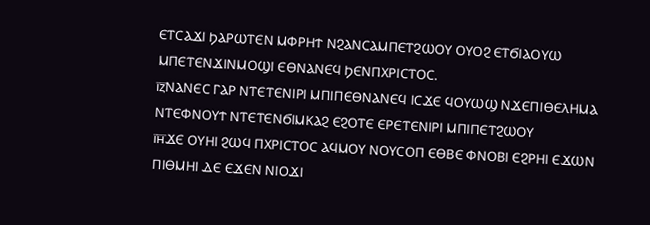ⲈⲦⲤⲀϪⲒ ϦⲀⲢⲰⲦⲈⲚ ⲘⲪⲢⲎϮ ⲚϨⲀⲚⲤⲀⲘⲠⲈⲦϨⲰⲞⲨ ⲞⲨⲞϨ ⲈⲦϬⲒⲀⲞⲨⲰ ⲘⲠⲈⲦⲈⲚϪⲒⲚⲘⲞϢⲒ ⲈⲐⲚⲀⲚⲈϤ ϦⲈⲚⲠⲬⲢⲒⲤⲦⲞⲤ.
ⲓ̅ⲍ̅ⲚⲀⲚⲈⲤ ⲄⲀⲢ ⲚⲦⲈⲦⲈⲚⲒⲢⲒ ⲘⲠⲒⲠⲈⲐⲚⲀⲚⲈϤ ⲒⲤϪⲈ ϤⲞⲨⲰϢ ⲚϪⲈⲠⲒⲐⲈⲖⲎⲘⲀ ⲚⲦⲈⲪⲚⲞⲨϮ ⲚⲦⲈⲦⲈⲚϬⲒⲘⲔⲀϨ ⲈϨⲞⲦⲈ ⲈⲢⲈⲦⲈⲚⲒⲢⲒ ⲘⲠⲒⲠⲈⲦϨⲰⲞⲨ
ⲓ̅ⲏ̅ϪⲈ ⲞⲨⲎⲒ ϨⲰϤ ⲠⲬⲢⲒⲤⲦⲞⲤ ⲀϤⲘⲞⲨ ⲚⲞⲨⲤⲞⲠ ⲈⲐⲂⲈ ⲪⲚⲞⲂⲒ ⲈϨⲢⲎⲒ ⲈϪⲰⲚ ⲠⲒⲐⲘⲎⲒ ⲆⲈ ⲈϪⲈⲚ ⲚⲒⲞϪⲒ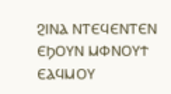ϨⲒⲚⲀ ⲚⲦⲈϤⲈⲚⲦⲈⲚ ⲈϦⲞⲨⲚ ⲘⲪⲚⲞⲨϮ ⲈⲀϤⲘⲞⲨ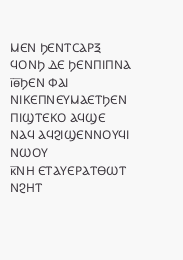ⲘⲈⲚ ϦⲈⲚⲦⲤⲀⲢⲜ ϤⲞⲚϦ ⲆⲈ ϦⲈⲚⲠⲒⲠⲚⲀ
ⲓ̅ⲑ̅ϦⲈⲚ ⲪⲀⲒ ⲚⲒⲔⲈⲠⲚⲈⲨⲘⲀⲈⲦϦⲈⲚ ⲠⲒϢⲦⲈⲔⲞ ⲀϤϢⲈ ⲚⲀϤ ⲀϤϨⲒϢⲈⲚⲚⲞⲨϤⲒ ⲚⲰⲞⲨ
ⲕ̅ⲚⲎ ⲈⲦⲀⲨⲈⲢⲀⲦⲐⲰⲦ ⲚϨⲎⲦ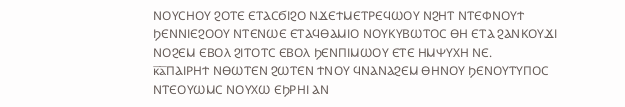ⲚⲞⲨⲤⲎⲞⲨ ϨⲞⲦⲈ ⲈⲦⲀⲤϬⲒϨⲞ ⲚϪⲈϮⲘⲈⲦⲢⲈϤⲰⲞⲨ ⲚϨⲎⲦ ⲚⲦⲈⲪⲚⲞⲨϮ ϦⲈⲚⲚⲒⲈϨⲞⲞⲨ ⲚⲦⲈⲚⲰⲈ ⲈⲦⲀϤⲐⲀⲘⲒⲞ ⲚⲞⲨⲔⲨⲂⲰⲦⲞⲤ ⲐⲎ ⲈⲦⲀ ϨⲀⲚⲔⲞⲨϪⲒ ⲚⲞϨⲈⲘ ⲈⲂⲞⲖ ϨⲒⲦⲞⲦⲤ ⲈⲂⲞⲖ ϦⲈⲚⲠⲒⲘⲰⲞⲨ ⲈⲦⲈ ⲎⲘⲮⲨⲬⲎ ⲚⲈ.
ⲕ̅ⲁ̅ⲠⲀⲒⲢⲎϮ ⲚⲐⲰⲦⲈⲚ ϨⲰⲦⲈⲚ ϮⲚⲞⲨ ϤⲚⲀⲚⲀϨⲈⲘ ⲐⲎⲚⲞⲨ ϦⲈⲚⲞⲨⲦⲨⲠⲞⲤ ⲚⲦⲈⲞⲨⲰⲘⲤ ⲚⲞⲨⲬⲰ ⲈϦⲢⲎⲒ ⲀⲚ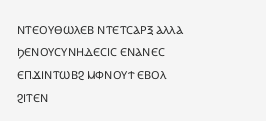ⲚⲦⲈⲞⲨⲐⲰⲖⲈⲂ ⲚⲦⲈⲦⲤⲀⲢⲜ ⲀⲖⲖⲀ ϦⲈⲚⲞⲨⲤⲨⲚⲎⲆⲈⲤⲒⲤ ⲈⲚⲀⲚⲈⲤ ⲈⲠϪⲒⲚⲦⲰⲂϨ ⲘⲪⲚⲞⲨϮ ⲈⲂⲞⲖ ϨⲒⲦⲈⲚ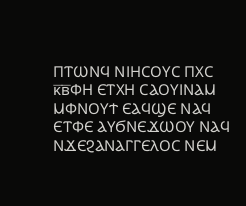ⲠⲦⲰⲚϤ ⲚⲒⲎⲤⲞⲨⲤ ⲠⲬⲤ
ⲕ̅ⲃ̅ⲪⲎ ⲈⲦⲬⲎ ⲤⲀⲞⲨⲒⲚⲀⲘ ⲘⲪⲚⲞⲨϮ ⲈⲀϤϢⲈ ⲚⲀϤ ⲈⲦⲪⲈ ⲀⲨϬⲚⲈϪⲰⲞⲨ ⲚⲀϤ ⲚϪⲈϨⲀⲚⲀⲄⲄⲈⲖⲞⲤ ⲚⲈⲘ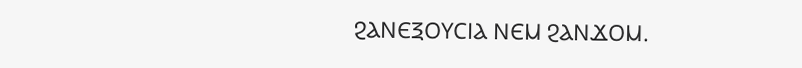ϨⲀⲚⲈⲜⲞⲨⲤⲒⲀ ⲚⲈⲘ ϨⲀⲚϪⲞⲘ.